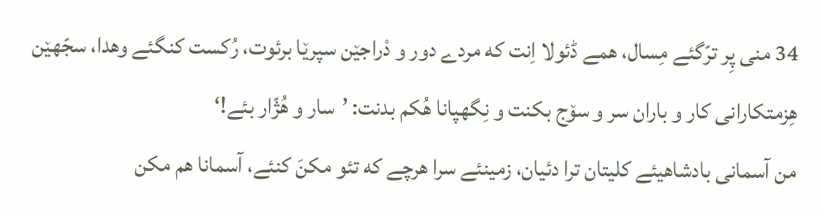34 منی پِر ترّگئے مِسال، همے ڈئولا اِنت که مردے دور و دْراجێن سپرێا برئوت، رُکست کنگئے وهدا، سجّهێن هِزمتکارانی کار و باران سر و سۆج بکنت و نِگهپانا هُکم بدنت: ’سار و هُژّار بئے!‘
من آسمانی بادشاهیئے کلیتان ترا دئیان، زمینئے سرا هرچے که تئو مکنَ کنئے، آسمانا هم مکن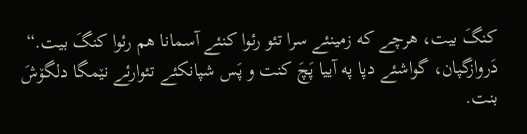کنگَ بیت، هرچے که زمینئے سرا تئو رئوا کنئے آسمانا هم رئوا کنگَ بیت.“
دَروازگپان، گواشئے دپا په آییا پَچَ کنت و پَس شپانکئے تئوارئے نێمگا دلگۆشَ بنت.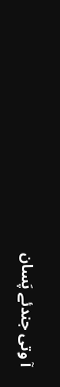آ وتی جندئے پَسان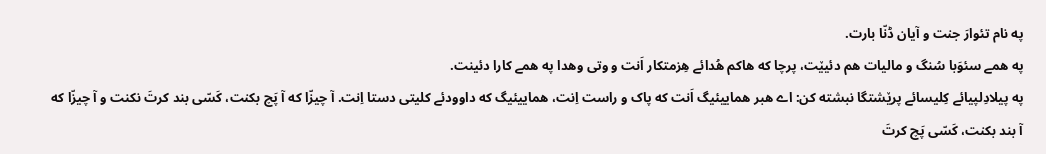په نام تئوارَ جنت و آیان ڈنّا بارت.
په همے سئوَبا سُنگ و مالیات هم دئیێت، پرچا که هاکم هُدائے هِزمتکار اَنت و وتی وهدا په همے کارا دئینت.
په پیلادِلپیائے کِلیسائے پرێشتگا نبشته کن: اے هبر هماییئیگ اَنت که پاک و راست اِنت، هماییئیگ که داوودئے کلیتی دستا اِنت. آ چیزّا که آ پَچ بکنت، کَسّی بند کرتَ نکنت و آ چیزّا که آ بند بکنت، کَسّی پَچ کرتَ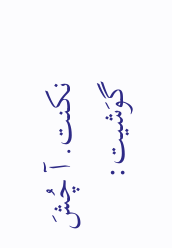نکنت. آ چُشَ گوَشیت: